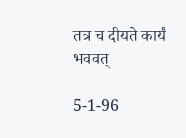तत्र च दीयते कार्यं भववत्

5-1-96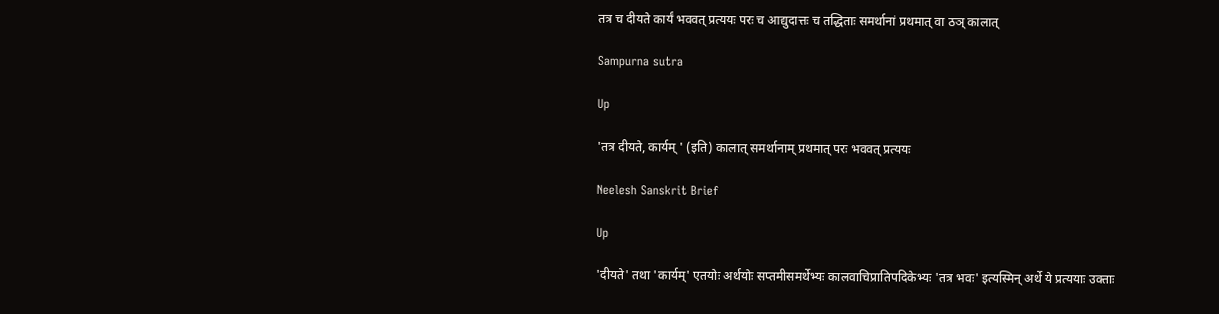तत्र च दीयते कार्यं भववत् प्रत्ययः परः च आद्युदात्तः च तद्धिताः समर्थानां प्रथमात् वा ठञ् कालात्

Sampurna sutra

Up

'तत्र दीयते, कार्यम् ' (इति) कालात् समर्थानाम् प्रथमात् परः भववत् प्रत्ययः

Neelesh Sanskrit Brief

Up

'दीयते' तथा 'कार्यम्' एतयोः अर्थयोः सप्तमीसमर्थेभ्यः कालवाचिप्रातिपदिकेभ्यः 'तत्र भवः' इत्यस्मिन् अर्थे ये प्रत्ययाः उक्ताः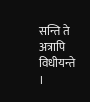सन्ति ते अत्रापि विधीयन्ते ।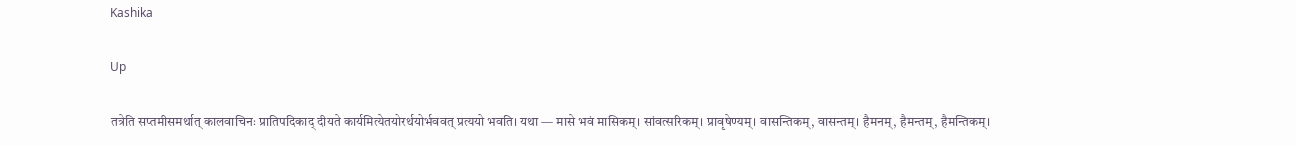Kashika

Up

तत्रेति सप्तमीसमर्थात् कालवाचिनः प्रातिपदिकाद् दीयते कार्यमित्येतयोरर्थयोर्भववत् प्रत्ययो भवति। यथा — मासे भवं मासिकम्। सांवत्सरिकम्। प्रावृषेण्यम्। वासन्तिकम्, वासन्तम्। हैमनम्, हैमन्तम्, हैमन्तिकम्।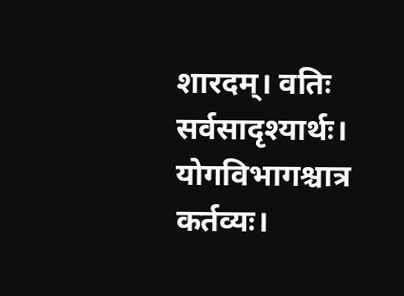शारदम्। वतिः सर्वसादृश्यार्थः। योगविभागश्चात्र कर्तव्यः।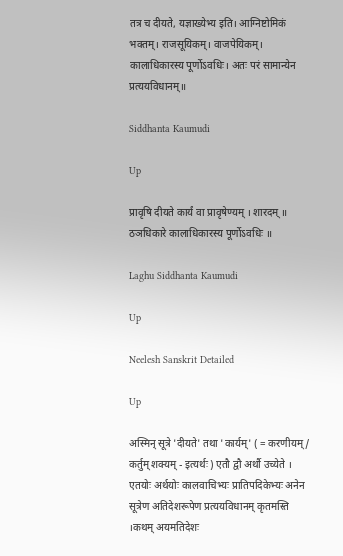तत्र च दीयते, यज्ञाख्येभ्य इति। आग्निष्टोमिकं भक्तम्। राजसूयिकम्। वाजपेयिकम्। कालाधिकारस्य पूर्णोऽवधिः। अतः परं सामान्येन प्रत्ययविधानम्॥

Siddhanta Kaumudi

Up

प्रावृषि दीयते कार्यं वा प्रावृषेण्यम् । शारदम् ॥ ठञधिकारे कालाधिकारस्य पूर्णोऽवधिः ॥

Laghu Siddhanta Kaumudi

Up

Neelesh Sanskrit Detailed

Up

अस्मिन् सूत्रे 'दीयते' तथा 'कार्यम्' ( = करणीयम् / कर्तुम् शक्यम् - इत्यर्थः) एतौ द्वौ अर्थौ उच्येते । एतयोः अर्थयोः कालवाचिभ्यः प्रातिपदिकेभ्यः अनेन सूत्रेण अतिदेशरूपेण प्रत्ययविधानम् कृतमस्ति ।कथम् अयमतिदेशः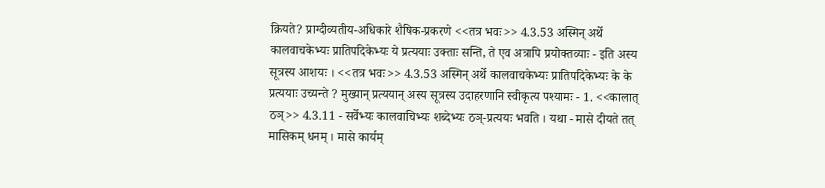क्रियते? प्राग्दीव्यतीय-अधिकारे शैषिक-प्रकरणे <<तत्र भवः>> 4.3.53 अस्मिन् अर्थे कालवाचकेभ्यः प्रातिपदिकेभ्यः ये प्रत्ययाः उक्ताः सन्ति, ते एव अत्रापि प्रयोक्तव्याः - इति अस्य सूत्रस्य आशयः । <<तत्र भवः>> 4.3.53 अस्मिन् अर्थे कालवाचकेभ्यः प्रातिपदिकेभ्यः के के प्रत्ययाः उच्यन्ते ? मुख्यान् प्रत्ययान् अस्य सूत्रस्य उदाहरणानि स्वीकृत्य पश्यामः - 1. <<कालात् ठञ्>> 4.3.11 - सर्वेभ्यः कालवाचिभ्यः शब्देभ्यः ठञ्-प्रत्ययः भवति । यथा - मासे दीयते तत् मासिकम् धनम् । मासे कार्यम्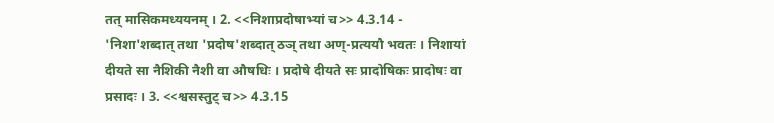तत् मासिकमध्ययनम् । 2. <<निशाप्रदोषाभ्यां च>> 4.3.14 - 'निशा'शब्दात् तथा 'प्रदोष'शब्दात् ठञ् तथा अण्-प्रत्ययौ भवतः । निशायां दीयते सा नैशिकी नैशी वा औषधिः । प्रदोषे दीयते सः प्रादोषिकः प्रादोषः वा प्रसादः । 3. <<श्वसस्तुट् च>> 4.3.15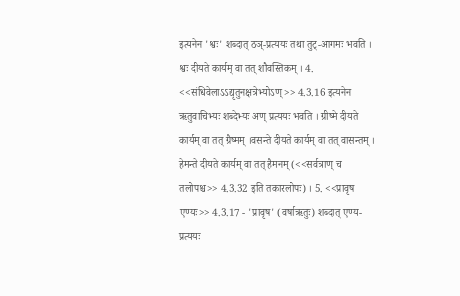इत्यनेन 'श्वः' शब्दात् ठञ्-प्रत्ययः तथा तुट्-आगमः भवति । श्वः दीयते कार्यम् वा तत् शौवस्तिकम् । 4. <<संधिवेलाऽऽद्यृतुनक्षत्रेभ्योऽण्>> 4.3.16 इत्यनेन ऋतुवाचिभ्यः शब्देभ्यः अण् प्रत्ययः भवति । ग्रीष्मे दीयते कार्यम् वा तत् ग्रैष्मम् ।वसन्ते दीयते कार्यम् वा तत् वासन्तम् । हेमन्ते दीयते कार्यम् वा तत् हैमनम् (<<सर्वत्राण् च तलोपश्च>> 4.3.32 इति तकारलोपः) । 5. <<प्रावृष एण्यः>> 4.3.17 - 'प्रावृष' (वर्षाऋतुः) शब्दात् एण्य-प्रत्ययः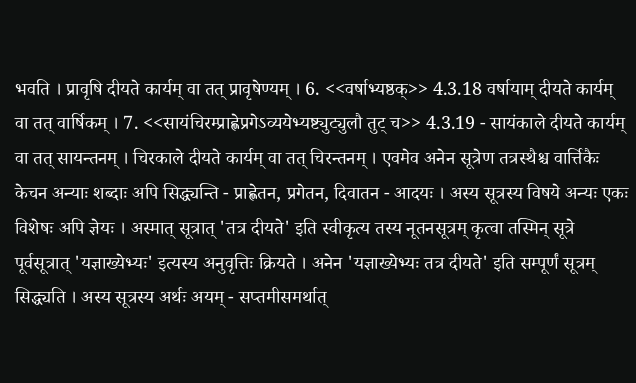भवति । प्रावृषि दीयते कार्यम् वा तत् प्रावृषेण्यम् । 6. <<वर्षाभ्यष्ठक्>> 4.3.18 वर्षायाम् दीयते कार्यम् वा तत् वार्षिकम् । 7. <<सायंचिरम्प्राह्णेप्रगेऽव्ययेभ्यष्ट्युट्युलौ तुट् च>> 4.3.19 - सायंकाले दीयते कार्यम् वा तत् सायन्तनम् । चिरकाले दीयते कार्यम् वा तत् चिरन्तनम् । एवमेव अनेन सूत्रेण तत्रस्थैश्च वार्त्तिकैः केचन अन्याः शब्दाः अपि सिद्ध्यन्ति - प्राह्णेतन, प्रगेतन, दिवातन - आदयः । अस्य सूत्रस्य विषये अन्यः एकः विशेषः अपि ज्ञेयः । अस्मात् सूत्रात् 'तत्र दीयते' इति स्वीकृत्य तस्य नूतनसूत्रम् कृत्वा तस्मिन् सूत्रे पूर्वसूत्रात् 'यज्ञाख्येभ्यः' इत्यस्य अनुवृत्तिः क्रियते । अनेन 'यज्ञाख्येभ्यः तत्र दीयते' इति सम्पूर्णं सूत्रम् सिद्ध्यति । अस्य सूत्रस्य अर्थः अयम् - सप्तमीसमर्थात्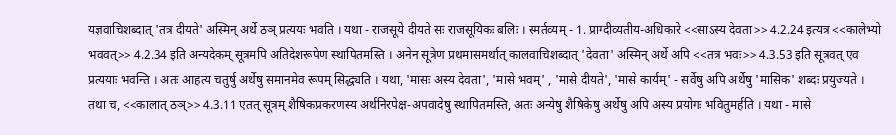यज्ञवाचिशब्दात् 'तत्र दीयते' अस्मिन् अर्थे ठञ् प्रत्ययः भवति । यथा - राजसूये दीयते सः राजसूयिकः बलिः । स्मर्तव्यम् - 1. प्राग्दीव्यतीय-अधिकारे <<साऽस्य देवता>> 4.2.24 इत्यत्र <<कालेभ्यो भववत्>> 4.2.34 इति अन्यदेकम् सूत्रमपि अतिदेशरूपेण स्थापितमस्ति । अनेन सूत्रेण प्रथमासमर्थात् कालवाचिशब्दात् 'देवता' अस्मिन् अर्थे अपि <<तत्र भवः>> 4.3.53 इति सूत्रवत् एव प्रत्ययाः भवन्ति । अतः आहत्य चतुर्षु अर्थेषु समानमेव रूपम् सिद्ध्यति । यथा, 'मासः अस्य देवता', 'मासे भवम्' , 'मासे दीयते', 'मासे कार्यम्' - सर्वेषु अपि अर्थेषु 'मासिक' शब्दः प्रयुज्यते । तथा च, <<कालात् ठञ्>> 4.3.11 एतत् सूत्रम् शैषिकप्रकरणस्य अर्थनिरपेक्ष-अपवादेषु स्थापितमस्ति, अतः अन्येषु शैषिकेषु अर्थेषु अपि अस्य प्रयोगः भवितुमर्हति । यथा - मासे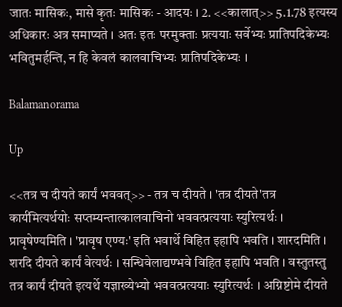जातः मासिकः, मासे कृतः मासिकः - आदयः । 2. <<कालात्>> 5.1.78 इत्यस्य अधिकारः अत्र समाप्यते । अतः इतः परमुक्ताः प्रत्ययाः सर्वेभ्यः प्रातिपदिकेभ्यः भवितुमर्हन्ति, न हि केवलं कालवाचिभ्यः प्रातिपदिकेभ्यः ।

Balamanorama

Up

<<तत्र च दीयते कार्यं भववत्>> - तत्र च दीयते । 'तत्र दीयते'तत्र कार्य॑मित्यर्थयोः सप्तम्यन्तात्कालवाचिनो भववत्प्रत्ययाः स्युरित्यर्थः । प्रावृषेण्यमिति । 'प्रावृष एण्यः' इति भवार्थे विहित इहापि भवति । शारदमिति । शरदि दीयते कार्यं वेत्यर्थः । सन्धिवेलाद्यण्भवे विहित इहापि भवति । वस्तुतस्तु तत्र कार्यं दीयते इत्यर्थे यज्ञाख्येभ्यो भववत्प्रत्ययाः स्युरित्यर्थः । अग्निष्टोमे दीयते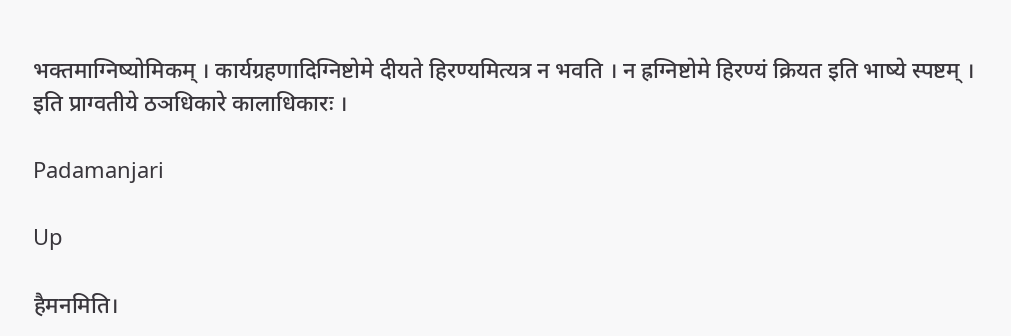भक्तमाग्निष्योमिकम् । कार्यग्रहणादिग्निष्टोमे दीयते हिरण्यमित्यत्र न भवति । न ह्रग्निष्टोमे हिरण्यं क्रियत इति भाष्ये स्पष्टम् । इति प्राग्वतीये ठञधिकारे कालाधिकारः ।

Padamanjari

Up

हैमनमिति।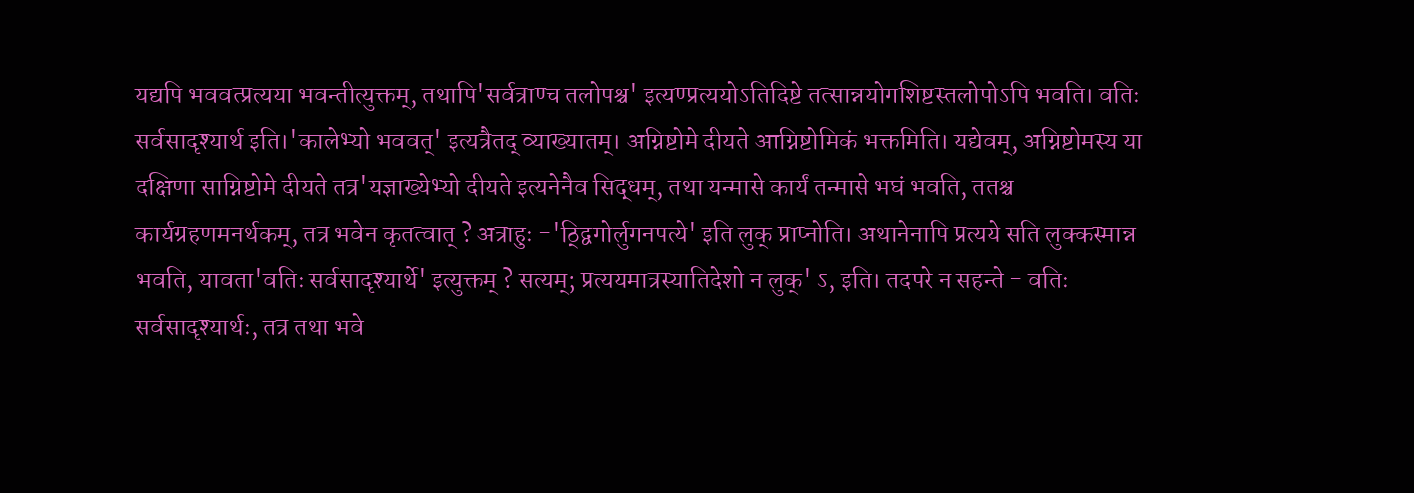यद्यपि भववत्प्रत्यया भवन्तीत्युक्तम्, तथापि'सर्वत्राण्च तलोपश्च' इत्यण्प्रत्ययोऽतिदिष्टे तत्सान्नयोगशिष्टस्तलोपोऽपि भवति। वतिः सर्वसादृश्यार्थ इति।'कालेभ्यो भववत्' इत्यत्रैतद् व्याख्यातम्। अग्निष्टोमे दीयते आग्निष्टोमिकं भक्तमिति। यद्येवम्, अग्निष्टोमस्य या दक्षिणा साग्निष्टोमे दीयते तत्र'यज्ञाख्येभ्यो दीयते इत्यनेनैव सिद्धम्, तथा यन्मासे कार्यं तन्मासे भघं भवति, ततश्च कार्यग्रहणमनर्थकम्, तत्र भवेन कृतत्वात् ? अत्राहुः -'ठ्द्विगोर्लुगनपत्ये' इति लुक् प्राप्नोति। अथानेनापि प्रत्यये सति लुक्कस्मान्न भवति, यावता'वतिः सर्वसादृश्यार्थे' इत्युक्तम् ? सत्यम्; प्रत्ययमात्रस्यातिदेशो न लुक्' ऽ, इति। तदपरे न सहन्ते - वतिः सर्वसादृश्यार्थः, तत्र तथा भवे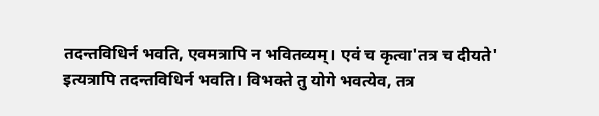तदन्तविधिर्न भवति, एवमत्रापि न भवितव्यम्। एवं च कृत्वा'तत्र च दीयते' इत्यत्रापि तदन्तविधिर्न भवति। विभक्ते तु योगे भवत्येव, तत्र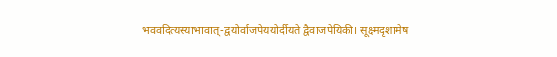भववदित्यस्याभावात्-द्वयोर्वाजपेययोर्दीयते द्वैवाजपेयिकी। सूक्ष्मदृशामेष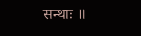सन्थाः ॥